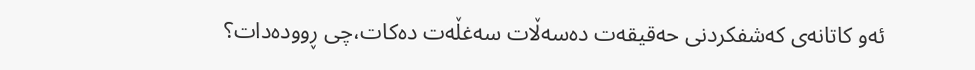ئەو کاتانەی کەشفکردنی حەقیقەت دەسەڵات سەغڵەت دەکات،چی ڕوودەدات؟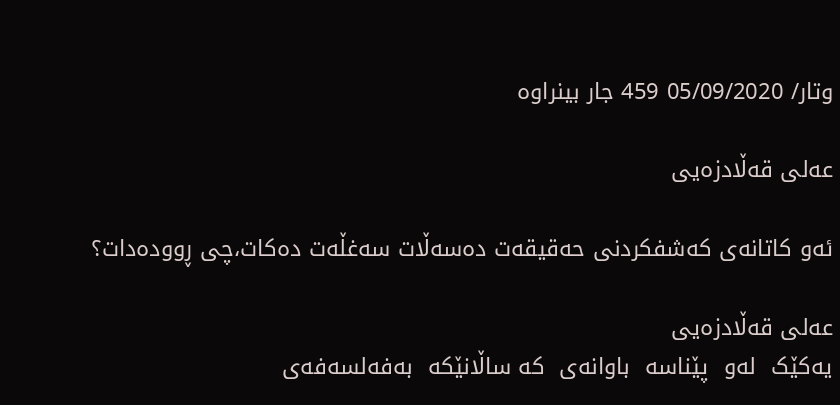وتار/ 05/09/2020 459 جار بینراوە

عەلی قەڵادزەیی

ئەو کاتانەی کەشفکردنی حەقیقەت دەسەڵات سەغڵەت دەکات،چی ڕوودەدات؟

عەلی قەڵادزەیی
یەکێک  لەو  پێناسە  باوانەی  کە ساڵانێکە  بەفەلسەفەی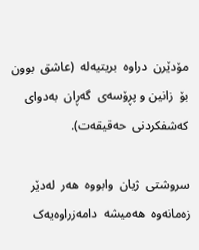مۆدێرن  دراوە  بریتیەلە  (عاشق  بوون  بۆ  زانین و پڕۆسەی  گەڕان  بەدوای  کەشفکردنی  حەقیقەت).

سروشتی  ژیان  وابووە  هەر  لەدێر  زەمانەوە  هەمیشە  دامەزراوەیەک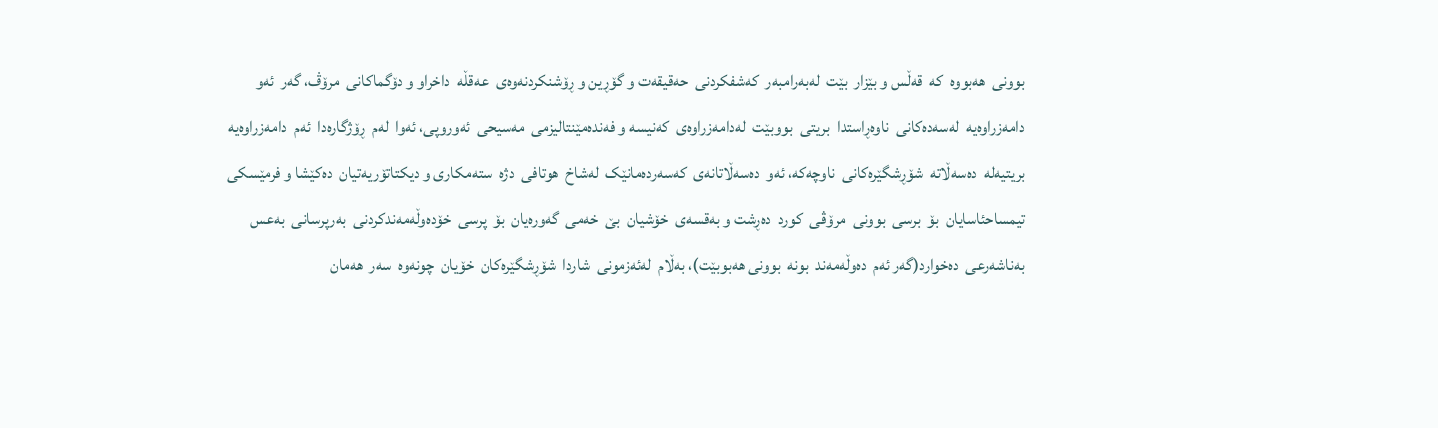بوونی  هەبووە  کە  قەڵس و بێزار  بێت  لەبەرامبەر  کەشفکردنی  حەقیقەت و گۆڕین و ڕۆشنکردنەوەی  عەقڵە  داخراو و دۆگماکانی  مرۆڤ، گەر  ئەو  دامەزراوەیە  لەسەدەکانی  ناوەڕاستدا  بریتی  بووبێت  لەدامەزراوەی  کەنیسە و فەندەمێنتالیزمی  مەسیحی  ئەوروپی، ئەوا  لەم  ڕۆژگارەدا  ئەم  دامەزراوەیە  بریتیەلە  دەسەڵاتە  شۆڕشگێرەکانی  ناوچەکە، ئەو  دەسەڵاتانەی  کەسەردەمانێک  لەشاخ  هوتافی  دژە  ستەمکاری و دیکتاتۆریەتیان  دەکێشا و فرمێسکی  تیمساحئاسایان  بۆ  برسی  بوونی  مرۆڤی  کورد  دەڕشت و بەقسەی  خۆشیان  بێ  خەمی  گەورەیان  بۆ  پرسی  خۆدەوڵەمەندکردنی  بەرپرسانی  بەعس  بەناشەرعی  دەخوارد(گەر ئەم  دەوڵەمەند  بونە  بوونی هەبوبێت)، بەڵام  لەئەزمونی  شاردا  شۆڕشگێرەکان  خۆیان  چونەوە  سەر  هەمان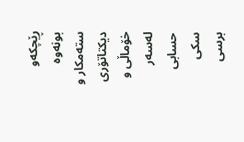ڕێچکەو  بونەوە  ستەمکار و دیکتاتۆری  خۆماڵی و لەسەر  حسابی  سکی  برسی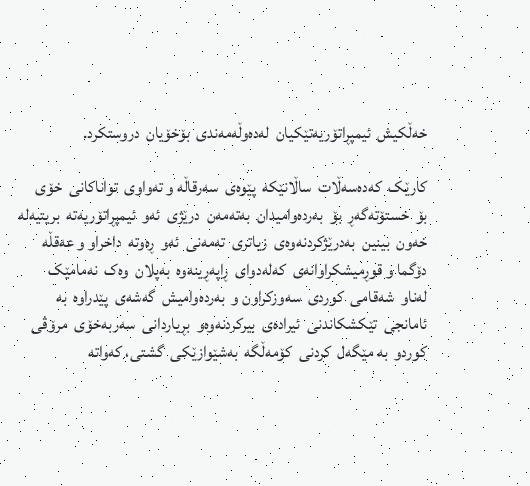خەڵکیش  ئیمپڕاتۆریەتێکیان  لەدەوڵەمەندی  بۆخۆیان  دروستکرد.

کارێک  کەدەسەڵات  ساڵانێکە  پێوەی  سەرقاڵە و تەواوی  تواناکانی  خۆی  بۆ  خستۆتەگەڕ  بۆ  بەردەوامیدان  بەتەمەن  درێژی  ئەو  ئیمپڕاتۆریەتە  بریتیەلە  خەون  بینین  بەدرێژکردنەوەی  زیاتری  تەمەنی  ئەو  ڕەوتە  داخراو و عەقڵە  دۆگما و قوڕمیشکراوانەی  کەلەدوای  ڕاپەڕینەوە  بەپلان  وەک  نەمامێک  لەناو  شەقامی  کوردی  سەوزکراون و  بەردەوامیش  گەشەی  پێدراوە  بە  ئامانجی  تێکشکاندنی  ئیرادەی  بیرکردنەوەو  بڕیاردانی  سەربەخۆی  مرۆڤی  کوردو  بە مێگەل  کردنی  کۆمەڵگە  بەشێوازێکی  گشتی، کەواتە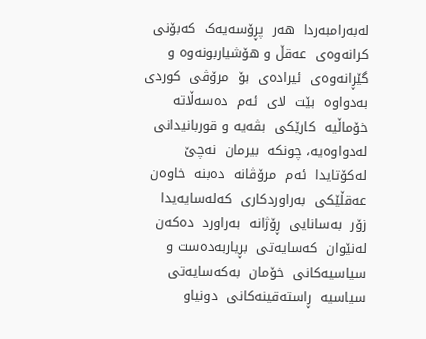لەبەرامبەردا  هەر  پڕۆسەیەک  کەبۆنی  کرانەوەی  عەقڵ و هۆشیاربونەوە و گێڕانەوەی  ئیرادەی  بۆ  مرۆڤی  کوردی  بەدواوە  بێت  لای  ئەم  دەسەڵاتە  خۆماڵیە  کارێکی  بڤەیە و قوربانیدانی  لەدواوەیە، چونکە  بیرمان  نەچێ  لەکۆتایدا  ئەم  مرۆڤانە  دەبنە  خاوەن  عەقڵێکی  بەراوردکاری  کەلەسایەیدا  زۆر  بەسانایی  ڕۆژانە  بەراورد  دەکەن  لەنێوان  کەسایەتی  بڕیاربەدەست و  سیاسیەکانی  خۆمان  بەکەسایەتی  سیاسیە  ڕاستەقینەکانی  دونیاو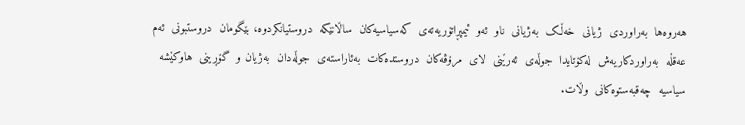هەروەها  بەراوردی  ژیانی  خەڵک  بەژیانی  ناو  ئەو  ئیمپڕاتۆریەتەی  کەسیاسیەکان  ساڵانێکە  دروستیانکردوە، بێگومان  دروستبونی  ئەم  عەقڵە  بەراوردکاریەش  لەکۆتایدا  جوڵەی  ئەرێنی  لای  مرۆڤەکان  دروستدەکات  بەئاراستەی  جوڵەدان  بەژیان و  گۆڕینی  هاوکێشە  سیاسیە  چەقبەستوەکانی  وڵات.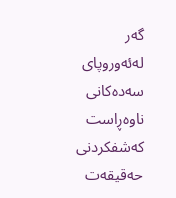گەر  لەئەوروپای  سەدەکانی  ناوەڕاست  کەشفکردنی  حەقیقەت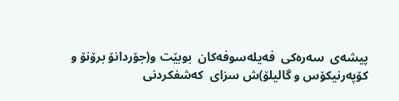پیشەی  سەرەکی  فەیلەسوفەکان  بوبێت و(جۆردانۆ برۆنۆ و کۆپەرنیکۆس و گالیلۆ)ش سزای  کەشفکردنی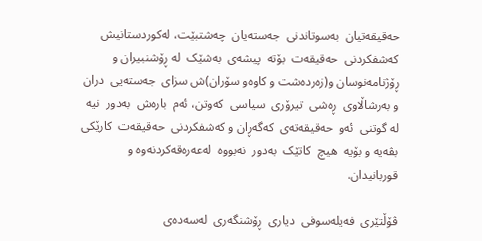حەقیقەتیان  بەسوتاندنی  جەستەیان  چەشتبێت، لەکوردستانیش کەشفکردنی  حەقیقەت  بۆتە  پیشەی  بەشێک  لە ڕۆشنبیران و ڕۆژنامەنوسان و(زەردەشت و کاوەو سۆران)ش سزای  جەستەیی  دران و بەرشاڵاوی  ڕەشی  تیرۆری  سیاسی  کەوتن، ئەم  بارەش  بەدور  نیە  لە گوتنی  ئەو  حەقیقەتەی  کەگەڕان و کەشفکردنی  حەقیقەت  کارێکی  بڤەیە و بۆیە  هیچ  کاتێک  بەدور  نەبووە  لەعەرەقەکردنەوە و قوربانیدان.

ڤۆڵتێری  فەیلەسوفی  دیاری  ڕۆشنگەری  لەسەدەی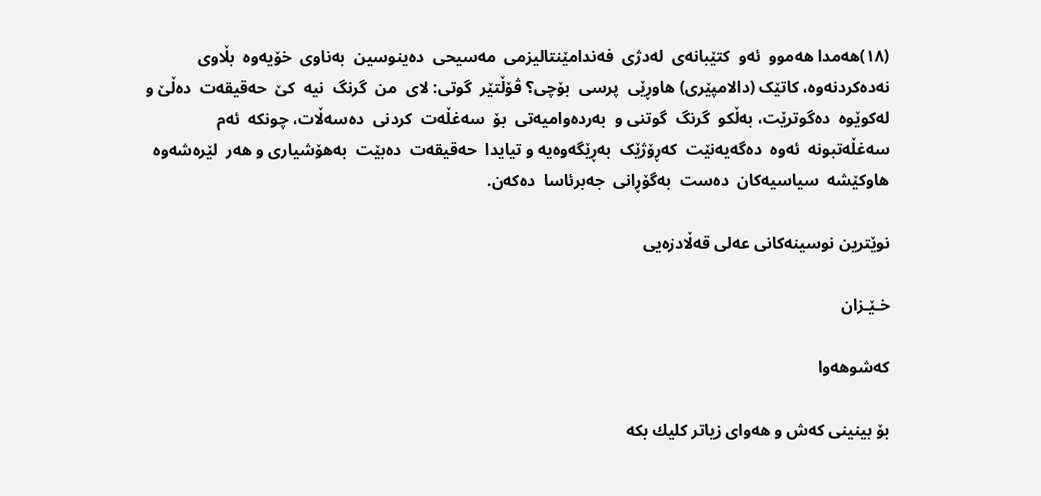(١٨)هەمدا هەموو  ئەو  کتێبانەی  لەدژی  فەندامێنتالیزمی  مەسیحی  دەینوسین  بەناوی  خۆیەوە  بڵاوی  نەدەکردنەوە، کاتێک (دالامپێری) هاوڕێی  پرسی  بۆچی؟ ڤۆڵتێر  گوتی: لای  من  گرنگ  نیە  کێ  حەقیقەت  دەڵێ و لەکوێوە  دەگوترێت، بەڵکو  گرنگ  گوتنی و  بەردەوامیەتی  بۆ  سەغڵەت  کردنی  دەسەڵات، چونکە  ئەم  سەغڵەتبونە  ئەوە  دەگەیەنێت  کەڕۆژێک  بەڕێگەوەیە و تیایدا  حەقیقەت  دەبێت  بەهۆشیاری و هەر  لێرەشەوە  هاوکێشە  سیاسیەکان  دەست  بەگۆڕانی  جەبرئاسا  دەکەن.

نوێترین نوسینەکانی عەلی قەڵادزەیی

خـێـزان

کەشوهەوا

بۆ بینینی كه‌ش و هه‌وای زیاتر كلیك بكه‌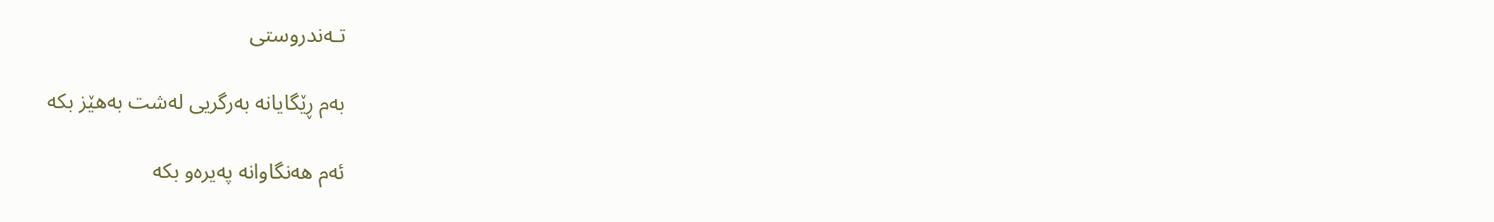تـه‌ندروستی

به‌م ڕێگایانه‌ به‌رگریی‌ له‌شت به‌هێز بكه‌

ئه‌م هه‌نگاوانه‌ په‌یره‌و بكه‌